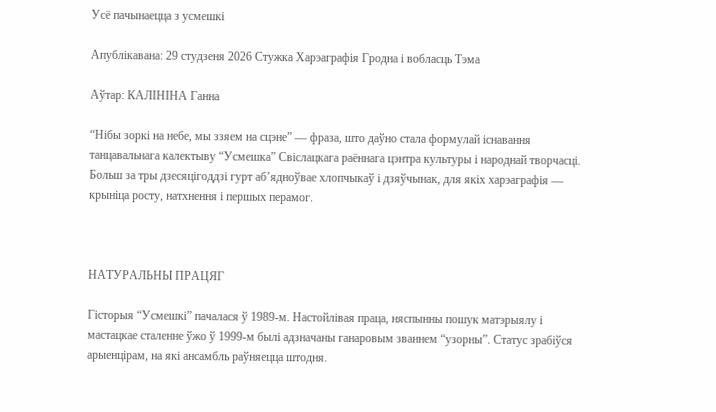Усё пачынаецца з усмешкі

Апублiкавана: 29 студзеня 2026 Стужка Харэаграфія Гродна і вобласць Тэма

Аўтар: КАЛІНІНА Ганна

“Нібы зоркі на небе, мы ззяем на сцэне” — фраза, што даўно стала формулай існавання танцавальнага калектыву “Усмешка” Свіслацкага раённага цэнтра культуры і народнай творчасці. Больш за тры дзесяцігоддзі гурт аб’ядноўвае хлопчыкаў і дзяўчынак, для якіх харэаграфія — крыніца росту, натхнення і першых перамог.



НАТУРАЛЬНЫ ПРАЦЯГ

Гісторыя “Усмешкі” пачалася ў 1989-м. Настойлівая праца, няспынны пошук матэрыялу і мастацкае сталенне ўжо ў 1999-м былі адзначаны ганаровым званнем “узорны”. Статус зрабіўся арыенцірам, на які ансамбль раўняецца штодня.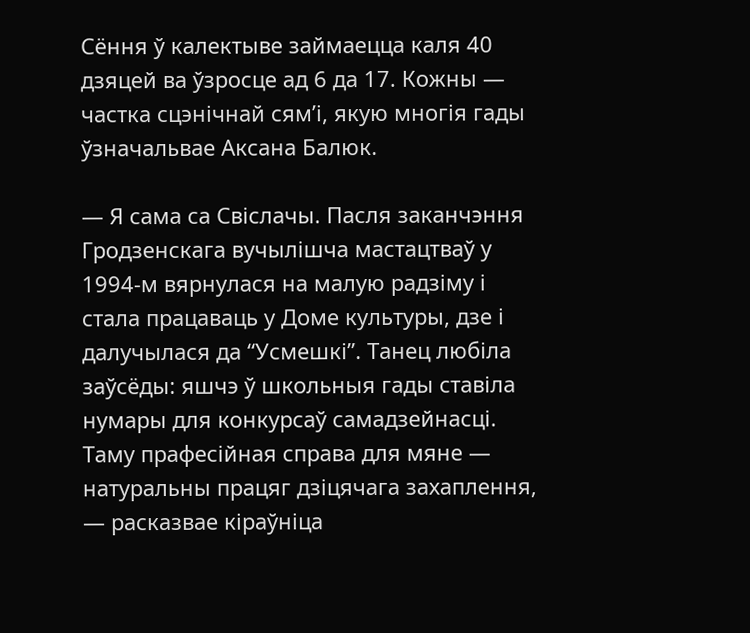Сёння ў калектыве займаецца каля 40 дзяцей ва ўзросце ад 6 да 17. Кожны — частка сцэнічнай сям’і, якую многія гады ўзначальвае Аксана Балюк.

— Я сама са Свіслачы. Пасля заканчэння Гродзенскага вучылішча мастацтваў у 1994-м вярнулася на малую радзіму і стала працаваць у Доме культуры, дзе і далучылася да “Усмешкі”. Танец любіла заўсёды: яшчэ ў школьныя гады ставіла нумары для конкурсаў самадзейнасці. Таму прафесійная справа для мяне — натуральны працяг дзіцячага захаплення, — расказвае кіраўніца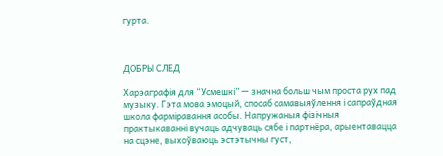гурта.



ДОБРЫ СЛЕД

Харэаграфія для “Усмешкі” — значна больш чым проста рух пад музыку. Гэта мова эмоцый, спосаб самавыяўлення і сапраўдная школа фарміравання асобы. Напружаныя фізічныя практыкаванні вучаць адчуваць сябе і партнёра, арыентавацца на сцэне, выхоўваюць эстэтычны густ,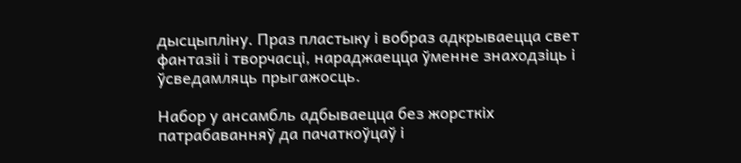дысцыпліну. Праз пластыку і вобраз адкрываецца свет фантазіі і творчасці, нараджаецца ўменне знаходзіць і ўсведамляць прыгажосць.

Набор у ансамбль адбываецца без жорсткіх патрабаванняў да пачаткоўцаў і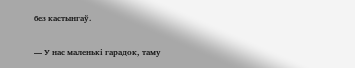без кастынгаў.

— У нас маленькі гарадок, таму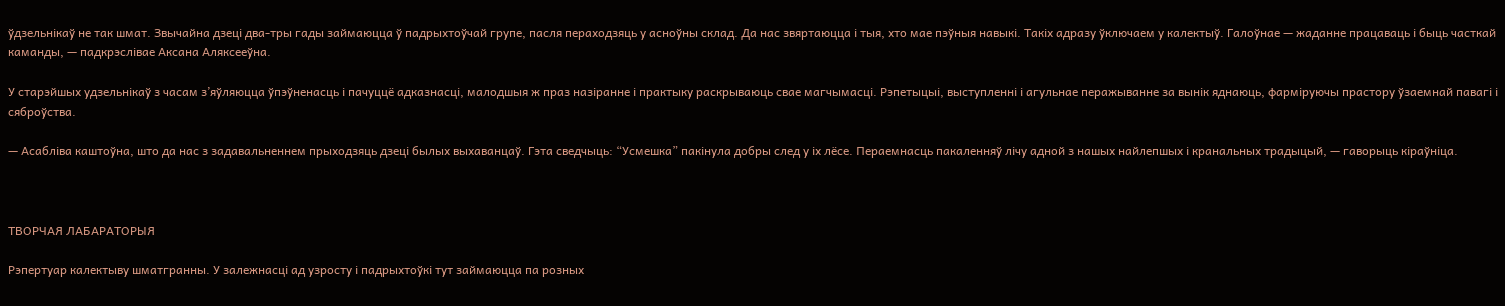ўдзельнікаў не так шмат. Звычайна дзеці два-тры гады займаюцца ў падрыхтоўчай групе, пасля пераходзяць у асноўны склад. Да нас звяртаюцца і тыя, хто мае пэўныя навыкі. Такіх адразу ўключаем у калектыў. Галоўнае — жаданне працаваць і быць часткай каманды, — падкрэслівае Аксана Аляксееўна.

У старэйшых удзельнікаў з часам з’яўляюцца ўпэўненасць і пачуццё адказнасці, малодшыя ж праз назіранне і практыку раскрываюць свае магчымасці. Рэпетыцыі, выступленні і агульнае перажыванне за вынік яднаюць, фарміруючы прастору ўзаемнай павагі і сяброўства.

— Асабліва каштоўна, што да нас з задавальненнем прыходзяць дзеці былых выхаванцаў. Гэта сведчыць: “Усмешка” пакінула добры след у іх лёсе. Пераемнасць пакаленняў лічу адной з нашых найлепшых і кранальных традыцый, — гаворыць кіраўніца.



ТВОРЧАЯ ЛАБАРАТОРЫЯ

Рэпертуар калектыву шматгранны. У залежнасці ад узросту і падрыхтоўкі тут займаюцца па розных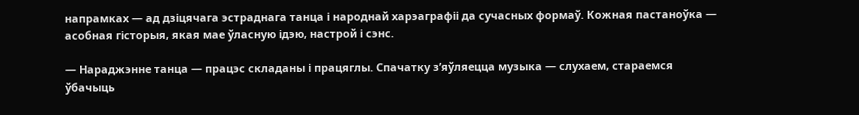напрамках — ад дзіцячага эстраднага танца і народнай харэаграфіі да сучасных формаў. Кожная пастаноўка — асобная гісторыя, якая мае ўласную ідэю, настрой і сэнс.

— Нараджэнне танца — працэс складаны і працяглы. Спачатку з’яўляецца музыка — слухаем, стараемся ўбачыць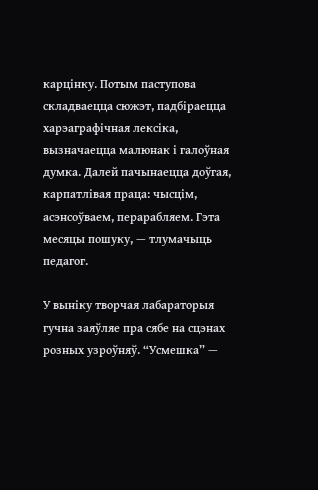карцінку. Потым паступова складваецца сюжэт, падбіраецца харэаграфічная лексіка, вызначаецца малюнак і галоўная думка. Далей пачынаецца доўгая, карпатлівая праца: чысцім, асэнсоўваем, перарабляем. Гэта месяцы пошуку, — тлумачыць педагог.

У выніку творчая лабараторыя гучна заяўляе пра сябе на сцэнах розных узроўняў. “Усмешка” —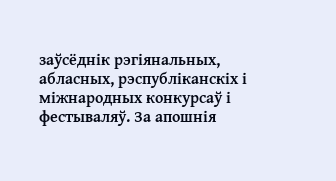заўсёднік рэгіянальных, абласных, рэспубліканскіх і міжнародных конкурсаў і фестываляў. За апошнія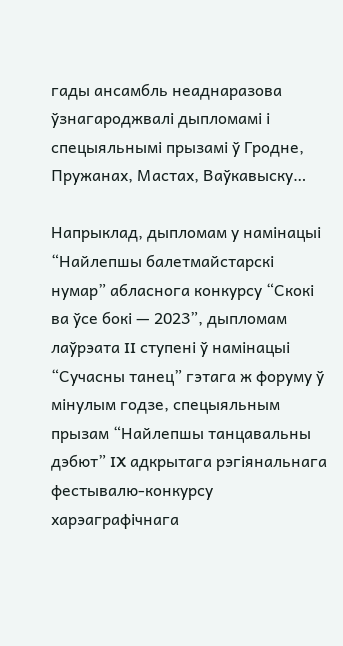гады ансамбль неаднаразова ўзнагароджвалі дыпломамі і спецыяльнымі прызамі ў Гродне, Пружанах, Мастах, Ваўкавыску…

Напрыклад, дыпломам у намінацыі “Найлепшы балетмайстарскі нумар” абласнога конкурсу “Скокі ва ўсе бокі — 2023”, дыпломам лаўрэата II ступені ў намінацыі “Сучасны танец” гэтага ж форуму ў мінулым годзе, спецыяльным прызам “Найлепшы танцавальны дэбют” IX адкрытага рэгіянальнага фестывалю-конкурсу харэаграфічнага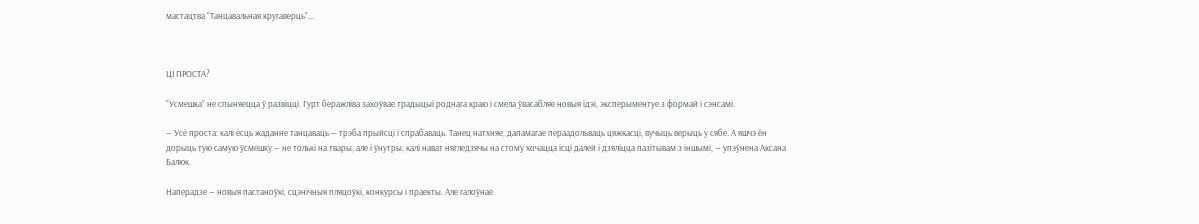мастацтва “Танцавальная кругаверць”…



ЦІ ПРОСТА?

“Усмешка” не спыняецца ў развіцці. Гурт беражліва захоўвае традыцыі роднага краю і смела ўвасабляе новыя ідэі, эксперыментуе з формай і сэнсамі.

— Усё проста: калі ёсць жаданне танцаваць — трэба прыйсці і спрабаваць. Танец натхняе, дапамагае пераадольваць цяжкасці, вучыць верыць у сябе. А яшчэ ён дорыць тую самую ўсмешку — не толькі на твары, але і ўнутры, калі нават нягледзячы на стому хочацца ісці далей і дзяліцца пазітывам з іншымі, — упэўнена Аксана Балюк.

Наперадзе — новыя пастаноўкі, сцэнічныя пляцоўкі, конкурсы і праекты. Але галоўнае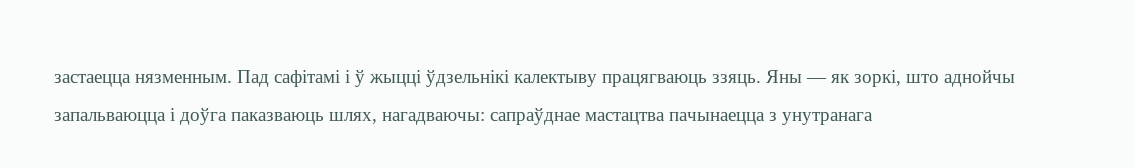застаецца нязменным. Пад сафітамі і ў жыцці ўдзельнікі калектыву працягваюць ззяць. Яны — як зоркі, што аднойчы запальваюцца і доўга паказваюць шлях, нагадваючы: сапраўднае мастацтва пачынаецца з унутранага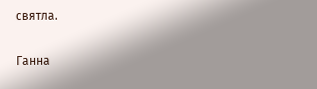святла.

Ганна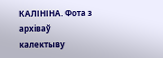КАЛІНІНА. Фота з архіваў калектыву